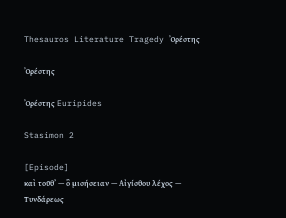Thesauros Literature Tragedy Ὀρέστης

Ὀρέστης

Ὀρέστης Euripides

Stasimon 2

[Episode]
καὶ τοῦθʼ — ὃ μισήσειαν — Αἰγίσθου λέχος —
Τυνδάρεως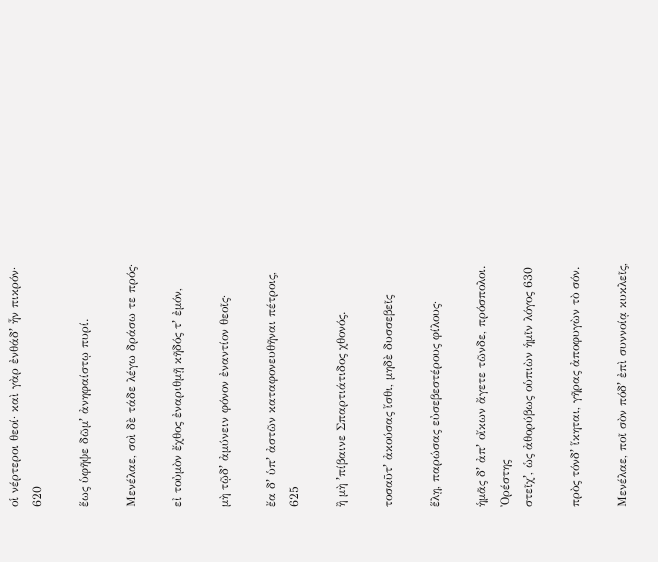οἱ νέρτεροι θεοί· καὶ γὰρ ἐνθάδʼ ἦν πικρόν· 620

ἕως ὑφῆψε δῶμʼ ἀνηφαίστῳ πυρί.

Μενέλαε, σοὶ δὲ τάδε λέγω δράσω τε πρός·

εἰ τοὐμὸν ἔχθος ἐναριθμῇ κῆδός τʼ ἐμόν,

μὴ τῷδʼ ἀμύνειν φόνον ἐναντίον θεοῖς·

ἔα δʼ ὑπʼ ἀστῶν καταφονευθῆναι πέτροις, 625

ἢ μὴ ʼπίβαινε Σπαρτιάτιδος χθονός.

τοσαῦτʼ ἀκούσας ἴσθι, μηδὲ δυσσεβεῖς

ἕλῃ, παρώσας εὐσεβεστέρους φίλους·

ἡμᾶς δʼ ἀπʼ οἴκων ἄγετε τῶνδε, πρόσπολοι.
Ὀρέστης
στεῖχʼ, ὡς ἀθορύβως οὑπιὼν ἡμῖν λόγος 630

πρὸς τόνδʼ ἵκηται, γῆρας ἀποφυγὼν τὸ σόν.

Μενέλαε, ποῖ σὸν πόδʼ ἐπὶ συννοίᾳ κυκλεῖς,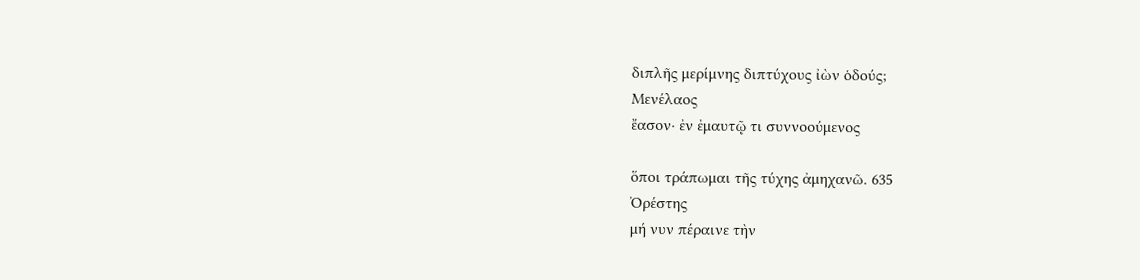διπλῆς μερίμνης διπτύχους ἰὼν ὁδούς;
Μενέλαος
ἔασον· ἐν ἐμαυτῷ τι συννοούμενος

ὅποι τράπωμαι τῆς τύχης ἀμηχανῶ. 635
Ὀρέστης
μή νυν πέραινε τὴν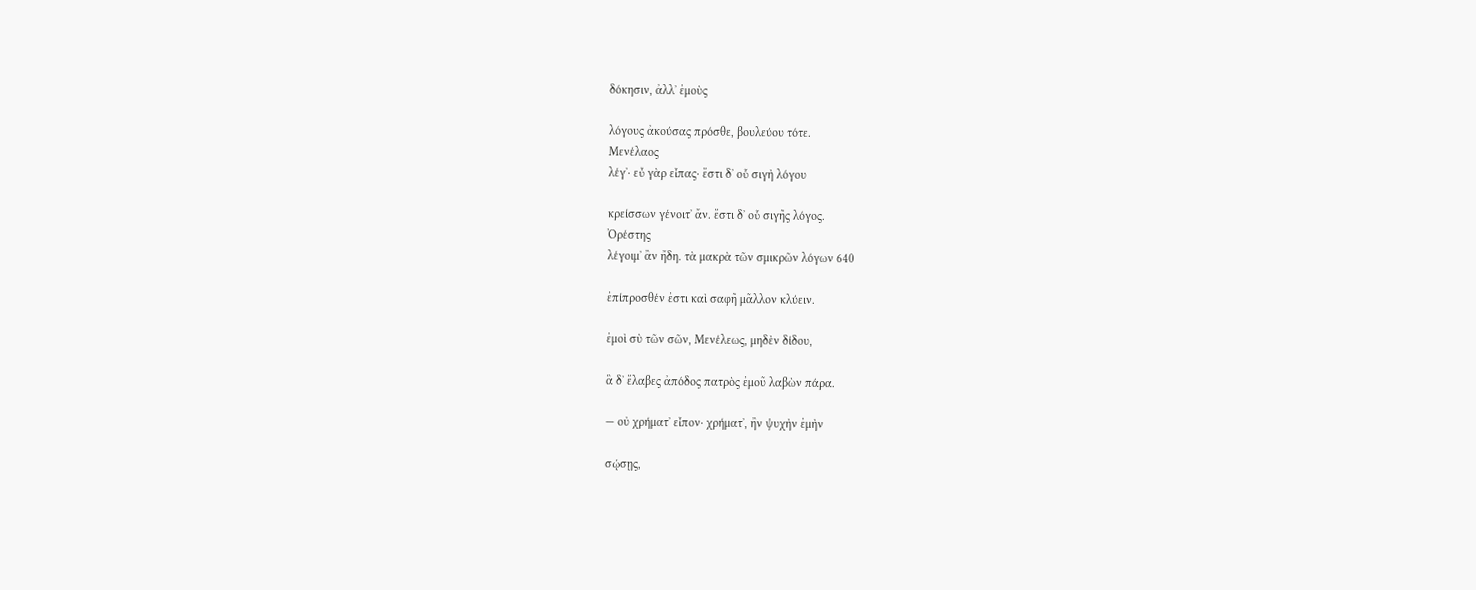δόκησιν, ἀλλʼ ἐμοὺς

λόγους ἀκούσας πρόσθε, βουλεύου τότε.
Μενέλαος
λέγʼ· εὖ γὰρ εἶπας· ἔστι δʼ οὗ σιγὴ λόγου

κρείσσων γένοιτʼ ἄν. ἔστι δʼ οὗ σιγῆς λόγος.
Ὀρέστης
λέγοιμʼ ἂν ἤδη. τὰ μακρὰ τῶν σμικρῶν λόγων 640

ἐπίπροσθέν ἐστι καὶ σαφῆ μᾶλλον κλύειν.

ἐμοὶ σὺ τῶν σῶν, Μενέλεως, μηδὲν δίδου,

ἃ δʼ ἔλαβες ἀπόδος πατρὸς ἐμοῦ λαβὼν πάρα.

— οὐ χρήματʼ εἶπον· χρήματʼ, ἢν ψυχὴν ἐμὴν

σῴσῃς,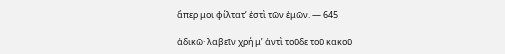ἅπερ μοι φίλτατʼ ἐστὶ τῶν ἐμῶν. — 645

ἀδικῶ· λαβεῖν χρή μʼ ἀντὶ τοῦδε τοῦ κακοῦ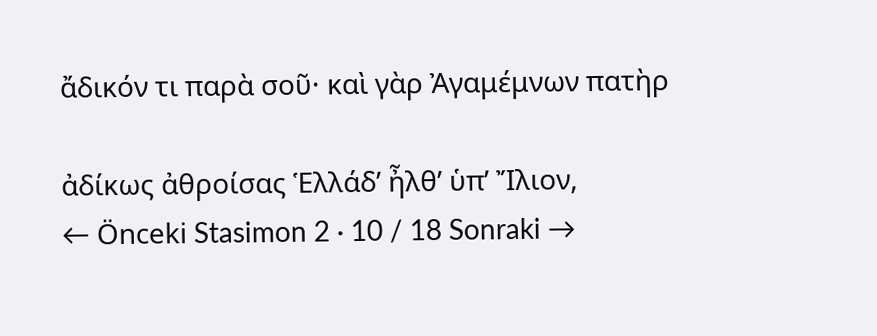ἄδικόν τι παρὰ σοῦ· καὶ γὰρ Ἀγαμέμνων πατὴρ

ἀδίκως ἀθροίσας Ἑλλάδʼ ἦλθʼ ὑπʼ Ἴλιον,
← Önceki Stasimon 2 · 10 / 18 Sonraki →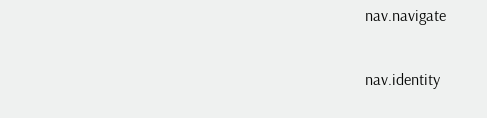nav.navigate

nav.identity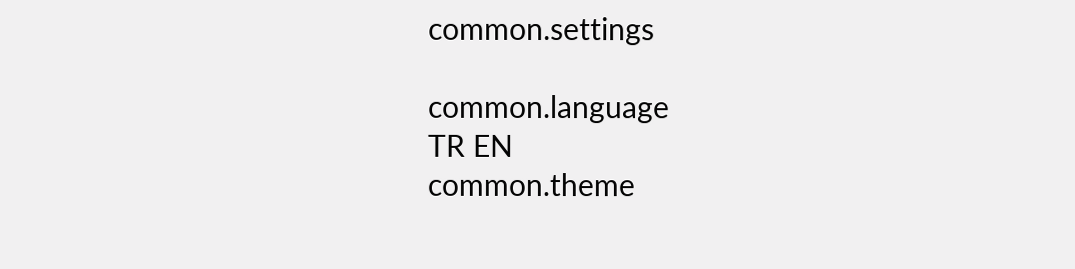common.settings

common.language
TR EN
common.theme